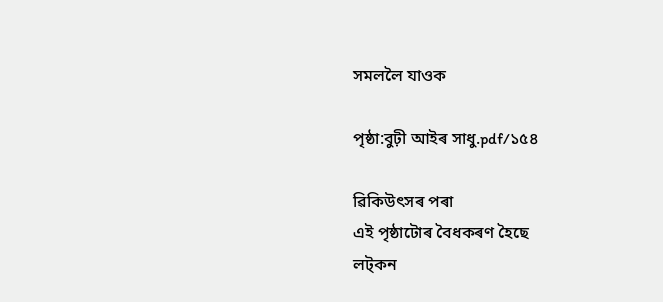সমললৈ যাওক

পৃষ্ঠা:বুঢ়ী আইৰ সাধু.pdf/১৫৪

ৱিকিউৎসৰ পৰা
এই পৃষ্ঠাটোৰ বৈধকৰণ হৈছে
লট্‌কন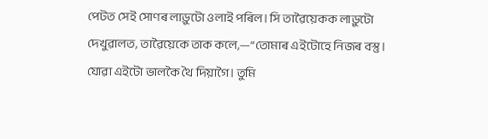পেটত সেই সোণৰ লাড়ুটো ওলাই পৰিল। সি তাৱৈয়েকক লাড়ুটো দেখুৱালত, তাৱৈয়েকে তাক কলে,—“তোমাৰ এইটোহে নিজৰ বস্তু। যোৱা এইটো ভালকৈ থৈ দিয়াগৈ। তুমি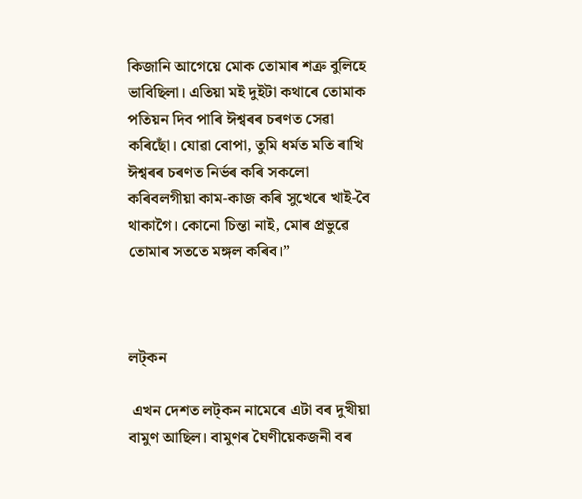কিজানি আগেয়ে মোক তোমাৰ শত্ৰু বুলিহে ভাবিছিলা। এতিয়া ম‍ই দুইটা কথাৰে তোমাক পতিয়ন দিব পাৰি ঈশ্বৰৰ চৰণত সেৱা কৰিছোঁ। যোৱা বোপা, তুমি ধৰ্মত মতি ৰাখি ঈশ্বৰৰ চৰণত নিৰ্ভৰ কৰি সকলো কৰিবলগীয়া কাম-কাজ কৰি সুখেৰে খাই-বৈ থাকাগৈ। কোনো চিন্তা নাই, মোৰ প্ৰভুৱে তোমাৰ সততে মঙ্গল কৰিব।”



লট্‌কন

 এখন দেশত লট্‌কন নামেৰে এটা বৰ দুখীয়া বামুণ আছিল। বামুণৰ ঘৈণীয়েকজনী বৰ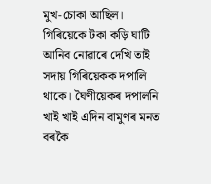মুখ-চোকা আছিল। গিৰিয়েকে টকা কড়ি ঘাটি আনিব নোৱাৰে দেখি তাই সদায় গিৰিয়েকক দপালি থাকে। ঘৈণীয়েকৰ দপালনি খাই খাই এদিন বামুণৰ মনত বৰকৈ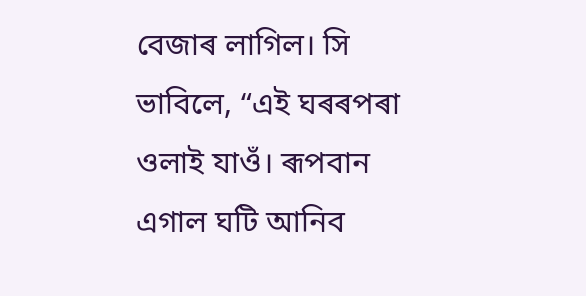বেজাৰ লাগিল। সি ভাবিলে, “এই ঘৰৰপৰা ওলাই যাওঁ। ৰূপবান এগাল ঘটি আনিব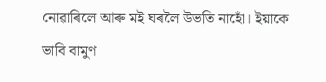নোৱাৰিলে আৰু ম‍ই ঘৰলৈ উভতি নাহোঁ। ইয়াকে ভাবি বামুণ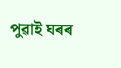পুৱাই ঘৰৰ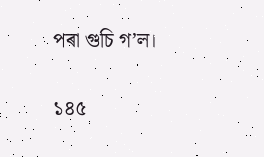পৰা গুচি গ’ল।

১৪৫